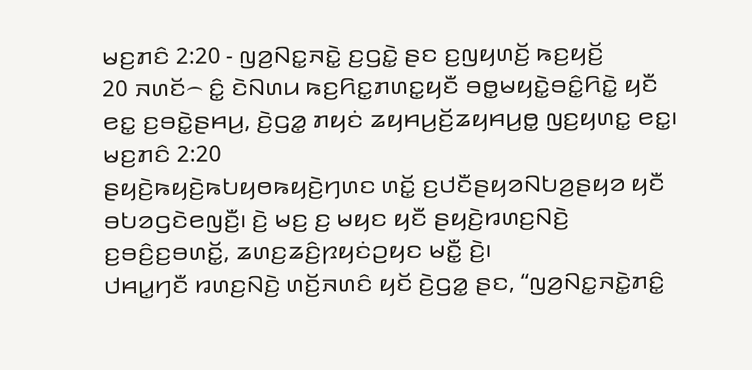ꤗꤢ꤬ꤊꤢꤨ 2:20 - ꤜꤤ꤬ꤡꤢ꤭ꤏꤢꤧ꤭ ꤢ꤬ꤞꤢꤧ꤭ ꤔꤢ ꤢ꤬ꤜꤟꤛꤢꤩ꤬ ꤒꤢ꤬ꤟꤢꤩ꤬
20 ꤏꤛꤢꤩ꤮ ꤢꤨ꤭ ꤢꤧꤡꤛꤣ ꤒꤢ꤬ꤖꤢ꤭ꤊꤛꤢ꤭ꤟꤢꤪ ꤋꤥ꤭ꤗꤟꤢꤧ꤭ꤋꤢꤨ꤭ꤖꤢꤧ꤭ ꤟꤢꤪ ꤕꤢ꤭ ꤢ꤬ꤋꤢꤧ꤭ꤔꤌꤣ꤬, ꤢꤧ꤬ꤞꤤ꤭ ꤊꤟꤢꤦ ꤘꤟꤌꤣ꤬ꤢꤩ꤬ꤘꤟꤌꤣ꤬ꤥ꤭ ꤜꤢ꤬ꤟꤛꤢ꤭ ꤕꤢ꤭꤯
ꤗꤢ꤬ꤊꤢꤨ 2:20
ꤔꤟꤢꤧ꤬ꤒꤟꤢꤧ꤬ꤒꤝꤟꤥꤒꤟꤢꤧ꤬ꤚꤛꤢ ꤛꤢꤩ꤭ ꤢ꤬ꤓꤢꤪꤔꤟꤤꤡꤝꤤ꤬ꤔꤟꤤ ꤟꤢꤪ ꤋꤝꤤꤞꤢꤧꤕꤜꤢꤪ꤬꤯ ꤢꤧ꤬ ꤗꤢ꤬ ꤢ꤬ ꤗꤟꤢ ꤟꤢꤪ ꤔꤟꤢꤧ꤬ꤙꤛꤢ꤬ꤡꤢꤧ꤬ ꤢ꤬ꤋꤢꤨ꤬ꤢ꤬ꤋꤛꤢꤩ꤭, ꤘꤛꤢ꤬ꤘꤢꤨ꤬ꤐꤟꤢꤦꤑꤟꤢ ꤗꤢꤪ꤭ ꤢꤧ꤬꤯
ꤓꤌꤣ꤭ꤚꤢꤪ ꤙꤛꤢ꤬ꤡꤢꤧ꤬ ꤛꤢꤩ꤬ꤏꤛꤢꤨ ꤟꤢꤩ ꤢꤧ꤬ꤞꤤ꤭ ꤔꤢ, “ꤜꤤ꤬ꤡꤢ꤭ꤏꤢꤧ꤭ꤊꤢꤨ꤭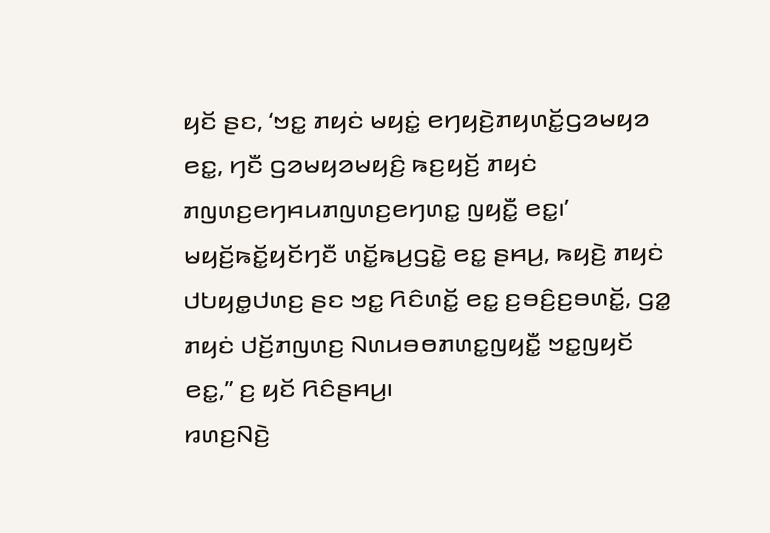ꤟꤢꤩ ꤔꤢ, ‘ꤠꤢ꤭ ꤊꤟꤢꤦ ꤗꤟꤢꤦ꤭ ꤕꤚꤟꤢꤧ꤬ꤊꤟꤛꤢꤩ꤭ꤞꤤꤗꤟꤤ ꤕꤢ꤭, ꤚꤢꤪ ꤞꤤꤗꤟꤤꤗꤟꤢꤨ꤬ ꤒꤢ꤬ꤟꤢꤩ꤬ ꤊꤟꤢꤦ ꤊꤜꤛꤢ꤬ꤕꤚꤌꤣꤊꤜꤛꤢ꤬ꤕꤚꤛꤢ꤭ ꤜꤟꤢꤪ꤭ ꤕꤢ꤭꤯’ ꤗꤟꤢꤩ꤬ꤒꤢꤩ꤭ꤟꤢꤩꤚꤢꤪ ꤛꤢꤩ꤭ꤒꤣ꤬ꤞꤢꤧ꤭ ꤕꤢ꤭ ꤔꤌꤣ꤬, ꤒꤟꤢꤧ꤬ ꤊꤟꤢꤦ ꤓꤝꤟꤥ꤭ꤓꤛꤢ꤬ ꤔꤢ ꤠꤢ꤭ ꤖꤢꤨꤛꤢꤩ꤭ ꤕꤢ꤭ ꤢ꤬ꤋꤢꤨ꤬ꤢ꤬ꤋꤛꤢꤩ꤭, ꤞꤤ꤭ ꤊꤟꤢꤦ ꤓꤢꤩ꤬ꤊꤜꤛꤢ꤬ ꤡꤛꤣꤋꤥꤊꤛꤢ꤭ꤜꤟꤢꤪ꤭ ꤠꤢ꤭ꤜꤟꤢꤩ ꤕꤢ꤭,” ꤢ꤬ ꤟꤢꤩ ꤖꤢꤨꤔꤌꤣ꤬꤯
ꤙꤛꤢ꤬ꤡꤢꤧ꤬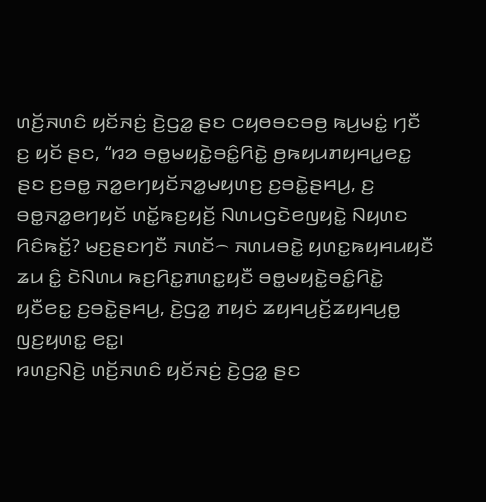ꤛꤢꤩ꤬ꤏꤛꤢꤨ ꤟꤢꤩꤏꤢꤦ꤬ ꤢꤧ꤬ꤞꤤ꤭ ꤔꤢ ꤍꤟꤥꤋꤢꤋꤥ꤬ ꤒꤣ꤬ꤗꤢꤦ꤭ ꤚꤢꤪ ꤢ꤬ ꤟꤢꤩ ꤔꤢ, “ꤙꤤ ꤋꤥ꤭ꤗꤟꤢꤧ꤭ꤋꤢꤨ꤭ꤖꤢꤧ꤭ ꤥ꤬ꤒꤟꤣꤊꤟꤌꤣ꤭ꤕꤢ꤭ ꤔꤢ ꤢ꤬ꤋꤥ꤭ ꤏꤤ꤭ꤕꤚꤟꤢꤩꤏꤤ꤭ꤗꤟꤛꤢ꤬ ꤢ꤬ꤋꤢꤧ꤭ꤔꤌꤣ꤬, ꤢ꤬ ꤋꤥ꤭ꤏꤤ꤭ꤕꤚꤟꤢꤩ ꤛꤢꤩ꤭ꤒꤢ꤬ꤟꤢꤩ꤬ ꤡꤛꤣꤞꤢꤧꤕꤜꤟꤢꤧ꤭ ꤡꤟꤛꤢ ꤖꤢꤨꤒꤢꤩ꤭? ꤗꤢ꤬ꤔꤢꤚꤢꤪ ꤏꤛꤢꤩ꤮ ꤏꤛꤣꤋꤢꤧ꤭ ꤟꤛꤢ꤭ꤒꤟꤌꤣꤟꤢꤪ ꤘꤣ ꤢꤨ꤭ ꤢꤧꤡꤛꤣ ꤒꤢ꤬ꤖꤢ꤭ꤊꤛꤢ꤭ꤟꤢꤪ ꤋꤥ꤭ꤗꤟꤢꤧ꤭ꤋꤢꤨ꤭ꤖꤢꤧ꤭ ꤟꤢꤪꤕꤢ꤭ ꤢ꤬ꤋꤢꤧ꤭ꤔꤌꤣ꤬, ꤢꤧ꤬ꤞꤤ꤭ ꤊꤟꤢꤦ ꤘꤟꤌꤣ꤬ꤢꤩ꤬ꤘꤟꤌꤣ꤬ꤥ꤭ ꤜꤢ꤬ꤟꤛꤢ꤭ ꤕꤢ꤭꤯
ꤙꤛꤢ꤬ꤡꤢꤧ꤬ ꤛꤢꤩ꤬ꤏꤛꤢꤨ ꤟꤢꤩꤏꤢꤦ꤬ ꤢꤧ꤬ꤞꤤ꤭ ꤔꤢ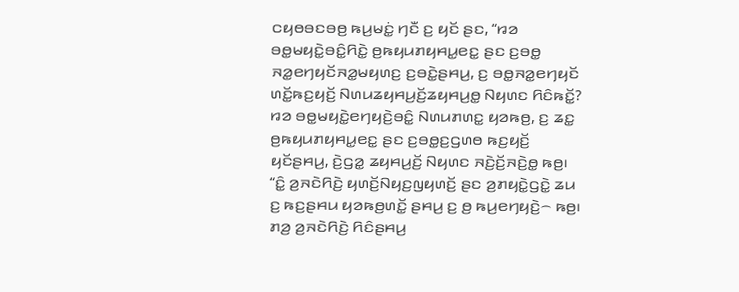ꤍꤟꤥꤋꤢꤋꤥ꤬ ꤒꤣ꤬ꤗꤢꤦ꤭ ꤚꤢꤪ ꤢ꤬ ꤟꤢꤩ ꤔꤢ, “ꤙꤤ ꤋꤥ꤭ꤗꤟꤢꤧ꤭ꤋꤢꤨ꤭ꤖꤢꤧ꤭ ꤥ꤬ꤒꤟꤣꤊꤟꤌꤣ꤭ꤕꤢ꤭ ꤔꤢ ꤢ꤬ꤋꤥ꤭ ꤏꤤ꤭ꤕꤚꤟꤢꤩꤏꤤ꤭ꤗꤟꤛꤢ꤬ ꤢ꤬ꤋꤢꤧ꤭ꤔꤌꤣ꤬, ꤢ꤬ ꤋꤥ꤭ꤏꤤ꤭ꤕꤚꤟꤢꤩ ꤛꤢꤩ꤭ꤒꤢ꤬ꤟꤢꤩ꤬ ꤡꤛꤣꤘꤟꤌꤣ꤬ꤢꤩ꤬ꤘꤟꤌꤣ꤬ꤥ꤭ ꤡꤟꤛꤢ ꤖꤢꤨꤒꤢꤩ꤭? ꤙꤤ ꤋꤥ꤭ꤗꤟꤢꤧ꤭ꤕꤚꤟꤢꤧ꤬ꤋꤢꤨ꤭ ꤡꤛꤣꤊꤛꤢ꤭ ꤟꤤꤒꤥ꤬, ꤢ꤬ ꤘꤢ꤭ ꤥ꤬ꤒꤟꤣꤊꤟꤌꤣ꤭ꤕꤢ꤭ ꤔꤢ ꤢ꤬ꤋꤥ꤭ꤢ꤬ꤞꤛꤥ ꤒꤢ꤬ꤟꤢꤩ꤬ ꤟꤢꤩꤔꤌꤣ꤬, ꤢꤧ꤬ꤞꤤ꤭ ꤘꤟꤌꤣ꤬ꤢꤩ꤬ ꤡꤟꤛꤢ ꤏꤢꤧ꤬ꤢꤩ꤬ꤏꤢꤧ꤬ꤥ꤭ ꤒꤥ꤬꤯
“ꤢꤨ꤭ ꤤ꤬ꤏꤢꤧꤖꤢꤧ꤬ ꤟꤛꤢꤩ꤬ꤡꤟꤢ꤬ꤜꤟꤛꤢꤩ꤬ ꤔꤢ ꤤ꤬ꤊꤟꤢꤧ꤭ꤞꤢꤧ꤭ ꤘꤣ ꤢ꤬ ꤒꤢ꤬ꤔꤌꤣ ꤟꤤꤒꤥ꤬ꤛꤢꤩ꤭ ꤔꤌꤣ꤬ ꤢ꤬ ꤥ꤬ ꤒꤣ꤬ꤕꤚꤟꤢꤧ꤬꤮ ꤒꤥ꤬꤯ ꤊꤤ꤬ ꤤ꤬ꤏꤢꤧꤖꤢꤧ꤬ ꤖꤢꤨꤔꤌꤣ꤬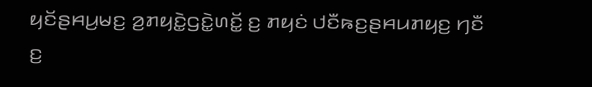ꤟꤢꤩꤔꤌꤣ꤬ꤗꤢ꤬ ꤤ꤬ꤊꤟꤢꤧ꤭ꤞꤢꤧ꤭ꤛꤢꤩ꤭ ꤢ꤬ ꤊꤟꤢꤦ ꤓꤢꤪꤒꤢ꤬ꤔꤌꤣꤊꤟꤢ꤬ ꤚꤢꤪ ꤢ꤬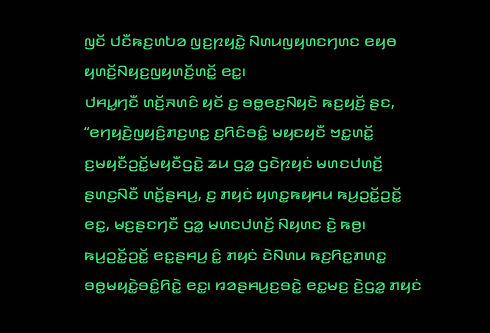ꤜꤢꤩ ꤓꤢꤪꤒꤢ꤬ꤛꤝꤤ ꤜꤢ꤬ꤐꤟꤢꤧ꤭ ꤡꤛꤣꤜꤟꤛꤢꤚꤛꤢ ꤕꤟꤥ ꤟꤛꤢꤩ꤬ꤡꤟꤢ꤬ꤜꤟꤛꤢꤩ꤬ꤛꤢꤩ꤭ ꤕꤢ꤭꤯
ꤓꤌꤣ꤭ꤚꤢꤪ ꤛꤢꤩ꤬ꤏꤛꤢꤨ ꤟꤢꤩ ꤢ꤬ ꤋꤥ꤭ꤕꤢ꤬ꤡꤟꤢꤧ ꤒꤢ꤬ꤟꤢꤩ꤬ ꤔꤢ, “ꤕꤚꤟꤢꤧ꤬ꤜꤟꤢꤨ꤬ꤊꤢ꤬ꤛꤢ꤭ ꤢ꤬ꤖꤢꤨꤋꤢꤨ꤭ ꤗꤟꤢꤟꤢꤪ ꤠꤢ꤭ꤛꤢꤩ꤭ ꤢ꤬ꤗꤟꤢꤪꤑꤢꤩ꤭ꤗꤟꤢꤪꤞꤢꤧ꤭ ꤘꤣ ꤞꤤ꤭ ꤞꤢꤧꤐꤟꤢꤦ ꤗꤛꤢꤓꤛꤢꤩ꤬ ꤔꤛꤢ꤬ꤡꤢꤪ ꤛꤢꤩ꤭ꤔꤌꤣ꤬, ꤢ꤬ ꤊꤟꤢꤦ ꤟꤛꤢ꤭ꤒꤟꤌꤣ ꤒꤣ꤬ꤑꤢꤩ꤭ꤑꤢꤩ꤭ ꤕꤢ꤭, ꤗꤢ꤬ꤔꤢꤚꤢꤪ ꤞꤤ꤭ ꤗꤛꤢꤓꤛꤢꤩ꤬ ꤡꤟꤛꤢ ꤢꤧ꤬ ꤒꤥ꤬꤯
ꤒꤣ꤬ꤑꤢꤩ꤭ꤑꤢꤩ꤭ ꤕꤢ꤭ꤔꤌꤣ꤬ ꤢꤨ꤭ ꤊꤟꤢꤦ ꤢꤧꤡꤛꤣ ꤒꤢ꤬ꤖꤢ꤭ꤊꤛꤢ꤭ ꤋꤥ꤭ꤗꤟꤢꤧ꤭ꤋꤢꤨ꤭ꤖꤢꤧ꤭ ꤕꤢ꤭꤯ ꤙꤤꤔꤌꤣ꤬ꤢ꤬ꤋꤢꤧ꤭ ꤕꤢ꤭ꤗꤢ꤬ ꤢꤧ꤬ꤞꤤ꤭ ꤊꤟꤢꤦ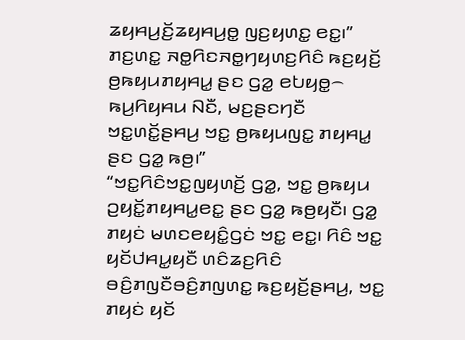ꤘꤟꤌꤣ꤬ꤢꤩ꤬ꤘꤟꤌꤣ꤬ꤥ꤭ ꤜꤢ꤬ꤟꤛꤢ꤭ ꤕꤢ꤭꤯”
ꤊꤢ꤬ꤛꤢ꤭ ꤏꤥ꤭ꤖꤢꤏꤥ꤭ꤚꤟꤛꤢ꤬ꤖꤢꤨ ꤒꤢ꤬ꤟꤢꤩ꤬ ꤥ꤬ꤒꤟꤣꤊꤟꤌꤣ꤭ ꤔꤢ ꤞꤤ꤭ ꤕꤝꤟꤥ꤭꤮ ꤒꤣ꤬ꤖꤟꤌꤣ ꤡꤢꤪ, ꤗꤢ꤬ꤔꤢꤚꤢꤪ ꤠꤢ꤭ꤛꤢꤩ꤭ꤔꤌꤣ꤬ ꤠꤢ꤭ ꤥ꤬ꤒꤟꤣꤜꤢ꤭ ꤊꤟꤌꤣ꤭ ꤔꤢ ꤞꤤ꤭ ꤒꤥ꤬꤯”
“ꤠꤢ꤭ꤖꤢꤨꤠꤢ꤭ꤜꤟꤛꤢꤩ꤬ ꤞꤤ꤭, ꤠꤢ꤭ ꤥ꤬ꤒꤟꤣ ꤑꤟꤢꤩ꤭ꤊꤟꤌꤣ꤭ꤕꤢ꤭ ꤔꤢ ꤞꤤ꤭ ꤒꤥ꤬ꤟꤢꤪ꤯ ꤞꤤ꤭ ꤊꤟꤢꤦ ꤗꤛꤢꤕꤟꤢꤨ꤭ꤞꤢꤦ ꤠꤢ꤭ ꤕꤢ꤭꤯ ꤖꤢꤨ ꤠꤢ꤭ ꤟꤢꤩꤓꤌꤣ꤭ꤟꤢꤪ ꤛꤢꤨꤘꤢ꤬ꤖꤢꤨ ꤋꤢꤨ꤬ꤊꤜꤢꤪꤋꤢꤨ꤬ꤊꤜꤛꤢ꤭ ꤒꤢ꤬ꤟꤢꤩ꤬ꤔꤌꤣ꤬, ꤠꤢ꤭ ꤊꤟꤢꤦ ꤟꤢꤩ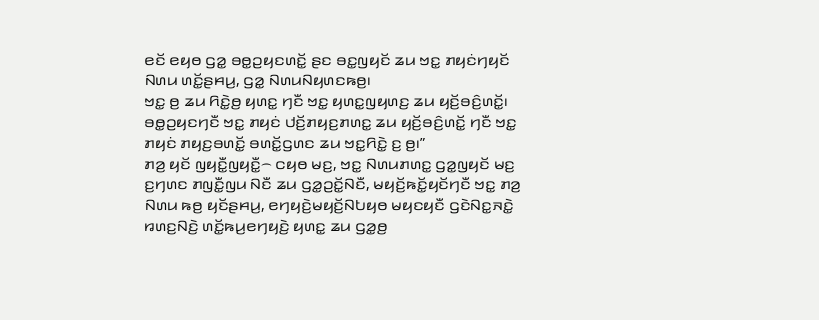ꤕꤢꤩ ꤕꤟꤥ ꤞꤤ꤭ ꤋꤥ꤭ꤑꤟꤢꤛꤢꤩ꤭ ꤔꤢ ꤋꤢ꤭ꤜꤟꤢꤩ ꤘꤣ ꤠꤢ꤭ ꤊꤟꤢꤦꤚꤟꤢꤩ ꤡꤛꤣ ꤛꤢꤩ꤭ꤔꤌꤣ꤬, ꤞꤤ꤭ ꤡꤛꤣꤡꤟꤛꤢꤒꤥ꤬꤯
ꤠꤢ꤭ ꤥ꤬ ꤘꤣ ꤖꤢꤧ꤭ꤥ꤬ ꤟꤛꤢ꤭ ꤚꤢꤪ ꤠꤢ꤭ ꤟꤛꤢ꤭ꤜꤟꤛꤢ꤬ ꤘꤣ ꤟꤢꤩ꤬ꤋꤢꤨ꤬ꤛꤢꤩ꤭꤯ ꤋꤥ꤭ꤑꤟꤢꤚꤢꤪ ꤠꤢ꤭ ꤊꤟꤢꤦ ꤓꤢꤩ꤬ꤊꤟꤢ꤬ꤊꤛꤢ꤭ ꤘꤣ ꤟꤢꤩ꤬ꤋꤢꤨ꤬ꤛꤢꤩ꤭ ꤚꤢꤪ ꤠꤢ꤭ ꤊꤟꤢꤦ ꤊꤟꤢ꤬ꤋꤛꤢꤩ꤭ ꤋꤛꤢꤩ꤭ꤞꤛꤢ ꤘꤣ ꤠꤢ꤭ꤖꤢꤧ꤭ ꤢ꤬ ꤥ꤬꤯”
ꤊꤤ꤬ ꤟꤢꤩ ꤜꤟꤢꤪ꤭ꤜꤟꤢꤪ꤭꤮ ꤍꤟꤥ ꤗꤢ꤬, ꤠꤢ꤭ ꤡꤛꤣꤊꤛꤢ꤭ ꤞꤤ꤭ꤜꤟꤢꤩ ꤗꤢ꤬ ꤢ꤬ꤚꤛꤢ ꤊꤜꤢꤪ꤭ꤜꤣ ꤡꤢꤪ ꤘꤣ ꤞꤤ꤭ꤑꤢꤩ꤭ꤡꤢꤪ, ꤗꤟꤢꤩ꤬ꤒꤢꤩ꤭ꤟꤢꤩꤚꤢꤪ ꤠꤢ꤭ ꤊꤤ꤬ ꤡꤛꤣ ꤒꤥ꤬ ꤟꤢꤩꤔꤌꤣ꤬, ꤕꤚꤟꤢꤧ꤬ꤗꤟꤢꤩ꤬ꤡꤝꤟꤥ ꤗꤟꤢꤟꤢꤪ ꤞꤢꤧꤡꤢ꤭ꤏꤢꤧ꤭ ꤙꤛꤢ꤬ꤡꤢꤧ꤬ ꤛꤢꤩ꤭ꤒꤣ꤬ꤕꤚꤟꤢꤧ꤬ ꤟꤛꤢ꤭ ꤘꤣ ꤞꤤ꤭ꤥ꤬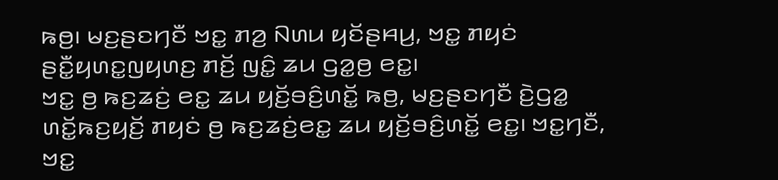ꤒꤥ꤬꤯ ꤗꤢ꤬ꤔꤢꤚꤢꤪ ꤠꤢ꤭ ꤊꤤ꤬ ꤡꤛꤣ ꤟꤢꤩꤔꤌꤣ꤬, ꤠꤢ꤭ ꤊꤟꤢꤦ ꤔꤢꤪ꤭ꤟꤛꤢ꤭ꤜꤟꤛꤢ꤬ ꤊꤢꤩ꤬ ꤜꤢꤨ꤭ ꤘꤣ ꤞꤤ꤭ꤥ꤬ ꤕꤢ꤭꤯
ꤠꤢ꤭ ꤥ꤬ ꤒꤢ꤬ꤘꤢꤦ꤬ ꤕꤢ꤭ ꤘꤣ ꤟꤢꤩ꤬ꤋꤢꤨ꤬ꤛꤢꤩ꤭ ꤒꤥ꤬, ꤗꤢ꤬ꤔꤢꤚꤢꤪ ꤢꤧ꤬ꤞꤤ꤭ ꤛꤢꤩ꤭ꤒꤢ꤬ꤟꤢꤩ꤬ ꤊꤟꤢꤦ ꤥ꤬ ꤒꤢ꤬ꤘꤢꤦ꤬ꤕꤢ꤭ ꤘꤣ ꤟꤢꤩ꤬ꤋꤢꤨ꤬ꤛꤢꤩ꤭ ꤕꤢ꤭꤯ ꤠꤢ꤭ꤚꤢꤪ, ꤠꤢ꤭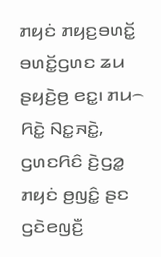ꤊꤟꤢꤦ ꤊꤟꤢ꤬ꤋꤛꤢꤩ꤭ ꤋꤛꤢꤩ꤭ꤞꤛꤢ ꤘꤣ ꤔꤟꤢꤧ꤬ꤥ꤬ ꤕꤢ꤭꤯ ꤊꤣ꤮ ꤖꤢꤧ꤭ ꤡꤢ꤭ꤏꤢꤧ꤭, ꤞꤛꤢꤖꤢꤨ ꤢꤧ꤬ꤞꤤ꤭ ꤊꤟꤢꤦ ꤥ꤬ꤜꤢꤨ꤭ ꤔꤢ ꤞꤢꤧꤕꤜꤢꤪ꤬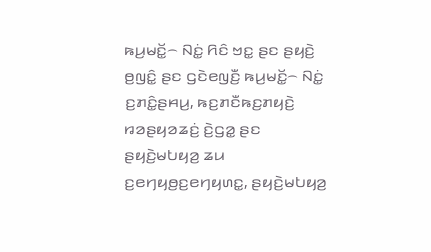ꤒꤣ꤬ꤗꤢꤩ꤭꤮ ꤡꤢꤦ꤭ ꤖꤢꤨ ꤠꤢ꤭ ꤔꤢ ꤔꤟꤢꤧ꤬ ꤥ꤬ꤜꤢꤨ꤭ ꤔꤢ ꤞꤢꤧꤕꤜꤢꤪ꤬ ꤒꤣ꤬ꤗꤢꤩ꤭꤮ ꤡꤢꤦ꤭ ꤢ꤬ꤊꤢꤨ꤭ꤔꤌꤣ꤬, ꤒꤢ꤬ꤊꤢꤪꤒꤢ꤬ꤊꤟꤢꤧ꤬ ꤙꤤꤔꤟꤤꤘꤢꤦ꤬ ꤢꤧ꤬ꤞꤤ꤭ ꤔꤢ ꤔꤟꤢꤧ꤬ꤗꤝꤟꤤ꤬ ꤘꤣ ꤢ꤬ꤕꤚꤟꤥ꤬ꤢ꤬ꤕꤚꤟꤛꤢ꤭, ꤔꤟꤢꤧ꤬ꤗꤝꤟꤤ꤬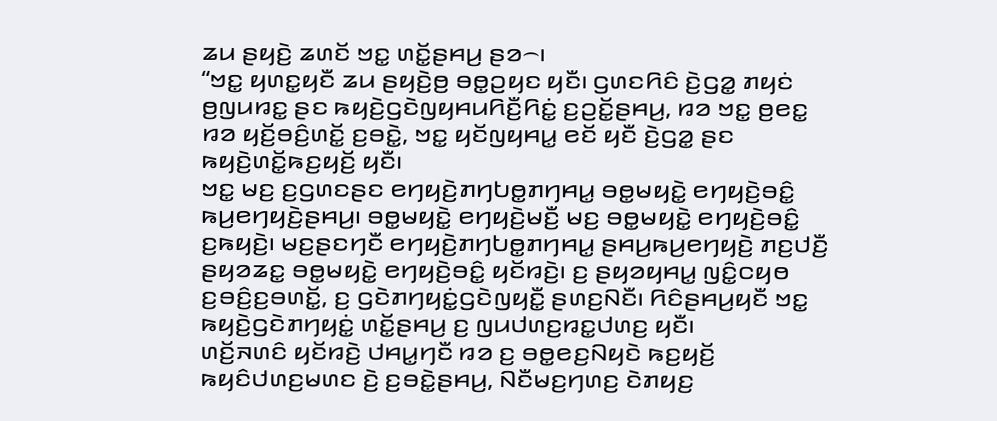ꤘꤣ ꤔꤟꤢꤧ꤬ ꤘꤛꤢꤩ ꤠꤢ꤭ ꤛꤢꤩ꤭ꤔꤌꤣ꤬ ꤔꤤ꤮꤯
“ꤠꤢ꤭ ꤟꤛꤢ꤭ꤟꤢꤪ ꤘꤣ ꤔꤟꤢꤧ꤬ꤥ꤬ ꤋꤥ꤭ꤑꤟꤢ ꤟꤢꤪ꤯ ꤞꤛꤢꤖꤢꤨ ꤢꤧ꤬ꤞꤤ꤭ ꤊꤟꤢꤦ ꤥ꤬ꤜꤣꤙꤢ꤭ ꤔꤢ ꤒꤟꤢꤧ꤬ꤞꤢꤧꤜꤟꤌꤣꤖꤢꤪ꤬ꤖꤢꤦ꤭ ꤢ꤬ꤑꤢꤩ꤭ꤔꤌꤣ꤬, ꤙꤤ ꤠꤢ꤭ ꤥ꤬ꤕꤢ꤭ ꤙꤤ ꤟꤢꤩ꤬ꤋꤢꤨ꤬ꤛꤢꤩ꤭ ꤢ꤬ꤋꤢꤧ꤭, ꤠꤢ꤭ ꤟꤢꤩꤜꤟꤌꤣ꤭ ꤕꤢꤩ ꤟꤢꤪ ꤢꤧ꤬ꤞꤤ꤭ ꤔꤢ ꤒꤟꤢꤧ꤬ꤛꤢꤩ꤭ꤒꤢ꤬ꤟꤢꤩ꤬ ꤟꤢꤪ꤯
ꤠꤢ꤭ ꤗꤢ꤬ ꤢ꤬ꤞꤛꤢꤔꤢ ꤕꤚꤟꤢꤧ꤬ꤊꤚꤝꤥ꤭ꤊꤚꤌꤣ꤭ ꤋꤥ꤭ꤗꤟꤢꤧ꤭ ꤕꤚꤟꤢꤧ꤬ꤋꤢꤨ꤭ ꤒꤣ꤬ꤕꤚꤟꤢꤧ꤬ꤔꤌꤣ꤬꤯ ꤋꤥ꤭ꤗꤟꤢꤧ꤭ ꤕꤚꤟꤢꤧ꤬ꤗꤢꤪ꤬ ꤗꤢ꤬ ꤋꤥ꤭ꤗꤟꤢꤧ꤭ ꤕꤚꤟꤢꤧ꤬ꤋꤢꤨ꤭ ꤢ꤬ꤒꤟꤢꤧ꤬꤯ ꤗꤢ꤬ꤔꤢꤚꤢꤪ ꤕꤚꤟꤢꤧ꤬ꤊꤚꤝꤥ꤭ꤊꤚꤌꤣ꤭ ꤔꤌꤣ꤬ꤒꤣ꤬ꤕꤚꤟꤢꤧ꤬ ꤊꤢ꤬ꤓꤢꤪ꤬ ꤔꤟꤤꤘꤢ꤭ ꤋꤥ꤭ꤗꤟꤢꤧ꤭ ꤕꤚꤟꤢꤧ꤬ꤋꤢꤨ꤭ ꤟꤢꤩꤙꤢꤧ꤬꤯ ꤢ꤬ ꤔꤟꤤꤟꤌꤣ꤭ ꤜꤢꤨ꤭ꤍꤟꤥ ꤢ꤬ꤋꤢꤨ꤬ꤢ꤬ꤋꤛꤢꤩ꤭, ꤢ꤬ ꤞꤢꤧꤊꤚꤟꤢꤦ꤭ꤞꤢꤧꤜꤟꤢꤪ꤭ ꤔꤛꤢ꤬ꤡꤢꤪ꤯ ꤖꤢꤨꤔꤌꤣ꤬ꤟꤢꤪ ꤠꤢ꤭ ꤒꤟꤢꤧ꤬ꤞꤢꤧꤊꤚꤟꤢꤦ꤭ ꤛꤢꤩ꤭ꤔꤌꤣ꤬ ꤢ꤬ ꤜꤣꤓꤛꤢ꤬ꤙꤢ꤭ꤓꤛꤢ꤬ ꤟꤢꤪ꤯
ꤛꤢꤩ꤬ꤏꤛꤢꤨ ꤟꤢꤩꤙꤢꤧ꤬ ꤓꤌꤣ꤭ꤚꤢꤪ ꤙꤤ ꤢ꤬ ꤋꤥ꤭ꤕꤢ꤬ꤡꤟꤢꤧ ꤒꤢ꤬ꤟꤢꤩ꤬ ꤒꤟꤢꤨꤓꤛꤢ꤬ꤗꤛꤢ ꤢꤧ꤬ ꤢ꤬ꤋꤢꤧ꤭ꤔꤌꤣ꤬, ꤡꤢꤪꤗꤢ꤬ꤚꤛꤢ꤬ ꤢꤧꤊꤟꤢ꤬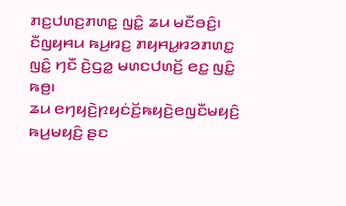ꤊꤢ꤬ꤓꤛꤢ꤬ꤊꤛꤢ꤭ ꤜꤢꤨ꤭ ꤘꤣ ꤗꤢꤪꤋꤢꤨ꤬꤯ ꤢꤪꤜꤟꤌꤣ ꤒꤣ꤬ꤙꤢ꤬ ꤊꤟꤌꤣ꤭ꤙꤤꤊꤛꤢ꤭ ꤜꤢꤨ꤭ ꤚꤢꤪ ꤢꤧ꤬ꤞꤤ꤭ ꤗꤛꤢꤓꤛꤢꤩ꤬ ꤕꤢ꤭ ꤜꤢꤨ꤭ ꤒꤥ꤬꤯
ꤘꤣ ꤕꤚꤟꤢꤧ꤬ꤐꤟꤢꤦꤢꤩ꤬ꤒꤟꤢꤧ꤬ꤕꤜꤢꤪꤗꤟꤢꤨ꤬ ꤒꤣ꤬ꤗꤟꤢꤨ꤬ ꤔꤢ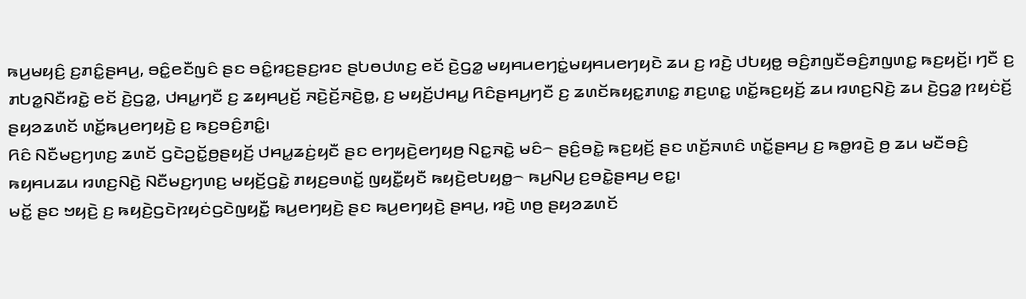ꤒꤣ꤬ꤗꤟꤢꤨ꤬ ꤢ꤬ꤊꤢꤨ꤭ꤔꤌꤣ꤬, ꤋꤢꤨ꤭ꤕꤢꤪꤜꤢꤨ ꤔꤢ ꤋꤢꤨ꤭ꤙꤢ꤬ꤔꤢ꤬ꤙꤢ ꤔꤝꤥꤓꤛꤢ꤬ ꤕꤢꤩ ꤢꤧ꤬ꤞꤤ꤭ ꤗꤟꤌꤣꤕꤚꤢꤦ꤭ꤗꤟꤌꤣꤕꤚꤟꤢꤧ ꤘꤣ ꤢ꤬ ꤙꤢꤧ꤬ ꤓꤝꤟꤥ꤭ ꤋꤢꤨ꤬ꤊꤜꤢꤪꤋꤢꤨ꤬ꤊꤜꤛꤢ꤭ ꤒꤢ꤬ꤟꤢꤩ꤬꤯ ꤚꤢꤪ ꤢ꤬ ꤊꤝꤤ꤭ꤡꤢꤪꤙꤢꤧ꤭ ꤕꤢꤩ ꤢꤧ꤬ꤞꤤ꤭, ꤓꤌꤣ꤭ꤚꤢꤪ ꤢ꤬ ꤘꤟꤌꤣ꤬ꤢꤩ꤬ ꤏꤢꤧ꤬ꤢꤩ꤬ꤏꤢꤧ꤬ꤥ꤭, ꤢ꤬ ꤗꤟꤢꤩ꤬ꤓꤌꤣ꤭ ꤖꤢꤨꤔꤌꤣ꤬ꤚꤢꤪ ꤢ꤬ ꤘꤛꤢꤩꤒꤟꤢ꤭ꤊꤛꤢ꤭ ꤊꤢ꤬ꤛꤢ꤭ ꤛꤢꤩ꤭ꤒꤢ꤬ꤟꤢꤩ꤬ ꤘꤣ ꤙꤛꤢ꤬ꤡꤢꤧ꤬ ꤘꤣ ꤢꤧ꤬ꤞꤤ꤭ ꤐꤟꤢꤦꤢꤩ꤬ ꤔꤟꤤꤘꤛꤢꤩ ꤛꤢꤩ꤭ꤒꤣ꤬ꤕꤚꤟꤢꤧ꤬ ꤢ꤬ ꤒꤢ꤬ꤋꤢꤨ꤬ꤊꤢꤨ꤭꤯
ꤖꤢꤨ ꤡꤢꤪꤗꤢ꤬ꤚꤛꤢ꤬ ꤘꤛꤢꤩ ꤞꤢꤧꤑꤢꤩ꤭ꤥ꤬ꤔꤟꤢꤩ꤬ ꤓꤌꤣ꤭ꤘꤢꤦ꤬ꤟꤢꤪ ꤔꤢ ꤕꤚꤟꤢꤧ꤬ꤕꤚꤟꤥ꤬ ꤡꤢ꤭ꤏꤢꤧ꤭ ꤗꤢꤨ꤮ ꤔꤢꤨ꤬ꤋꤢꤧ꤭ ꤒꤢ꤬ꤟꤢꤩ꤬ ꤔꤢ ꤛꤢꤩ꤬ꤏꤛꤢꤨ ꤛꤢꤩ꤭ꤔꤌꤣ꤬ ꤢ꤬ ꤒꤥ꤭ꤙꤢꤧ꤬ ꤥ꤬ ꤘꤣ ꤗꤢꤪꤋꤢꤨ꤬ ꤒꤟꤌꤣꤘꤣ ꤙꤛꤢ꤬ꤡꤢꤧ꤬ ꤡꤢꤪꤗꤢ꤬ꤚꤛꤢ꤬ ꤗꤟꤢꤩ꤬ꤞꤢꤧ꤭ ꤊꤟꤢ꤬ꤋꤛꤢꤩ꤭ ꤜꤟꤢꤪ꤭ꤟꤢꤪ ꤒꤟꤢꤧ꤬ꤕꤝꤟꤥ꤭꤮ ꤒꤣ꤬ꤡꤣ꤬ ꤢ꤬ꤋꤢꤧ꤭ꤔꤌꤣ꤬ ꤕꤢ꤭꤯
ꤗꤢꤩ꤭ ꤔꤢ ꤠꤟꤢꤧ꤬ ꤢ꤬ ꤒꤟꤢꤧ꤬ꤞꤢꤧꤐꤟꤢꤦꤞꤢꤧꤜꤟꤢꤪ꤭ ꤒꤣ꤬ꤕꤚꤟꤢꤧ꤬ ꤔꤢ ꤒꤣ꤬ꤕꤚꤟꤢꤧ꤬ ꤔꤌꤣ꤬, ꤙꤢꤧ꤬ ꤛꤥ꤬ ꤔꤟꤤꤘꤛꤢꤩ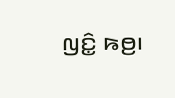ꤜꤢꤨ꤭ ꤒꤥ꤬꤯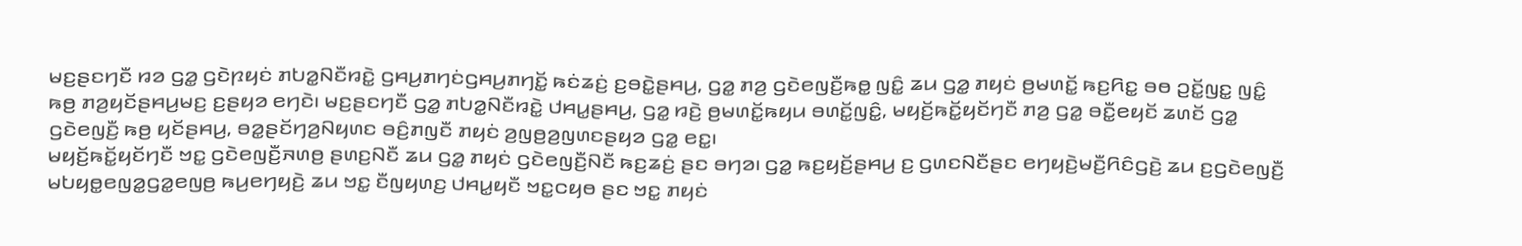ꤗꤢ꤬ꤔꤢꤚꤢꤪ ꤙꤤ ꤞꤤ꤭ ꤞꤢꤧꤐꤟꤢꤦ ꤊꤝꤤ꤭ꤡꤢꤪꤙꤢꤧ꤭ ꤞꤌꤣ꤬ꤊꤚꤢꤦꤞꤌꤣ꤬ꤊꤚꤢꤩ꤭ ꤒꤢꤦꤘꤢꤦ꤬ ꤢ꤬ꤋꤢꤧ꤭ꤔꤌꤣ꤬, ꤞꤤ꤭ ꤊꤤ꤬ ꤞꤢꤧꤕꤜꤢꤪ꤬ꤒꤥ꤭ ꤜꤢꤨ꤭ ꤘꤣ ꤞꤤ꤭ ꤊꤟꤢꤦ ꤥ꤬ꤗꤛꤢꤩ꤭ ꤒꤢ꤬ꤖꤢ꤭ ꤋꤥ ꤑꤢꤩ꤭ꤜꤢ꤭ ꤜꤢꤨ꤭ ꤒꤥ꤬ ꤊꤤ꤬ꤟꤢꤩꤔꤌꤣ꤬ꤗꤢ꤬ ꤢ꤬ꤔꤟꤤ ꤕꤚꤢꤧ꤯ ꤗꤢ꤬ꤔꤢꤚꤢꤪ ꤞꤤ꤭ ꤊꤝꤤ꤭ꤡꤢꤪꤙꤢꤧ꤭ ꤓꤌꤣ꤭ꤔꤌꤣ꤬, ꤞꤤ꤭ ꤙꤢꤧ꤬ ꤥ꤬ꤗꤛꤢꤩ꤭ꤒꤟꤣ ꤋꤛꤢꤩ꤭ꤜꤢꤨ꤭, ꤗꤟꤢꤩ꤬ꤒꤢꤩ꤭ꤟꤢꤩꤚꤢꤪ ꤊꤤ꤬ ꤞꤤ꤭ ꤋꤢꤪ꤭ꤕꤟꤢꤩ ꤘꤛꤢꤩ ꤞꤤ꤭ ꤞꤢꤧꤕꤜꤢꤪ꤬ ꤒꤥ꤬ ꤟꤢꤩꤔꤌꤣ꤬, ꤋꤤ꤭ꤔꤢꤩꤚꤤ꤬ꤡꤟꤛꤢ ꤋꤢꤨ꤬ꤊꤜꤢꤪ ꤊꤟꤢꤦ ꤤ꤬ꤜꤥ꤬ꤤ꤬ꤜꤛꤢꤔꤟꤤ ꤞꤤ꤭ ꤕꤢ꤭꤯
ꤗꤟꤢꤩ꤬ꤒꤢꤩ꤭ꤟꤢꤩꤚꤢꤪ ꤠꤢ꤭ ꤞꤢꤧꤕꤜꤢꤪ꤬ꤏꤛꤥ꤬ ꤔꤛꤢ꤬ꤡꤢꤪ ꤘꤣ ꤞꤤ꤭ ꤊꤟꤢꤦ ꤞꤢꤧꤕꤜꤢꤪ꤬ꤡꤢꤪ ꤒꤢ꤬ꤘꤢꤦ꤬ ꤔꤢ ꤋꤚꤤ꤯ ꤞꤤ꤭ ꤒꤢ꤬ꤟꤢꤩ꤬ꤔꤌꤣ꤬ ꤢ꤬ ꤞꤛꤢꤡꤢꤪꤔꤢ ꤕꤚꤟꤢꤧ꤬ꤗꤢꤪ꤬ꤖꤢꤨꤞꤢꤧ꤬ ꤘꤣ ꤢ꤬ꤞꤢꤧꤕꤜꤢꤪ꤬ ꤗꤝꤟꤥ꤭ꤕꤜꤤ꤭ꤞꤤ꤭ꤕꤜꤥ꤬ ꤒꤣ꤬ꤕꤚꤟꤢꤧ꤬ ꤘꤣ ꤠꤢ꤭ ꤢꤪꤜꤟꤛꤢ꤬ ꤓꤌꤣ꤭ꤟꤢꤪ ꤠꤢ꤭ꤍꤟꤥ ꤔꤢ ꤠꤢ꤭ ꤊꤟꤢꤦ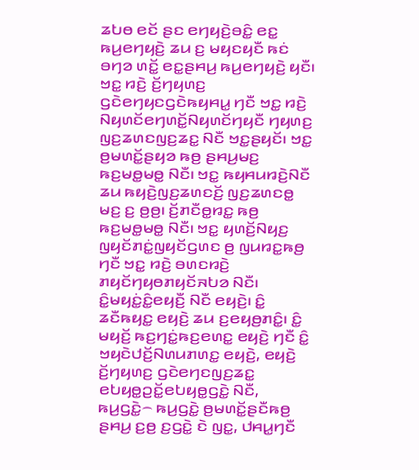ꤘꤝꤥ ꤕꤢꤩ ꤔꤢ ꤕꤚꤟꤢꤧ꤬ꤋꤢꤨ꤭ ꤕꤢ꤭ ꤒꤣ꤬ꤕꤚꤟꤢꤧ꤬ ꤘꤣ ꤢ꤬ ꤗꤟꤢꤟꤢꤪ ꤒꤢꤦ ꤋꤚꤤ ꤛꤢꤩ꤭ ꤕꤢ꤭ꤔꤌꤣ꤬ ꤒꤣ꤬ꤕꤚꤟꤢꤧ꤬ ꤟꤢꤪ꤯
ꤠꤢ꤭ ꤙꤢꤧ꤬ ꤢꤩ꤬ꤚꤟꤛꤢ꤬ ꤞꤢꤧꤕꤚꤟꤢꤞꤢꤧꤒꤟꤌꤣ꤭ ꤚꤢꤪ ꤠꤢ꤭ ꤙꤢꤧ꤬ ꤡꤟꤛꤢꤩꤕꤚꤛꤢꤩ꤭ꤡꤟꤛꤢꤩꤚꤟꤢꤪ ꤚꤟꤛꤢ꤬ ꤜꤢ꤬ꤘꤛꤢꤜꤢ꤬ꤘꤢ꤭ ꤡꤢꤪ ꤠꤢ꤭ꤔꤟꤢꤩ꤯ ꤠꤢ꤭ ꤥ꤬ꤗꤛꤢꤩ꤭ꤔꤟꤤ ꤒꤥ꤬ ꤔꤌꤣ꤬ꤗꤢ꤬ ꤒꤢ꤬ꤗꤥ꤭ꤗꤥ꤭ ꤡꤢꤪ꤯ ꤠꤢ꤭ ꤒꤟꤌꤣꤙꤢꤧ꤬ꤡꤢꤪ ꤘꤣ ꤒꤟꤢꤧ꤬ꤜꤢ꤬ꤘꤛꤢꤢꤩ꤬ ꤜꤢ꤬ꤘꤛꤢꤥ꤭ ꤗꤢ꤬ ꤢ꤬ ꤥ꤬ꤥ꤬꤯ ꤢꤩ꤬ꤊꤢꤪꤥ꤭ꤙꤢ꤭ ꤒꤥ꤬ ꤒꤢ꤬ꤗꤥ꤭ꤗꤥ꤭ ꤡꤢꤪ꤯ ꤠꤢ꤭ ꤟꤛꤢꤩ꤬ꤡꤟꤢ꤬ ꤜꤟꤢꤩꤊꤢꤦ꤭ꤜꤟꤢꤩꤞꤛꤢ ꤥ꤬ ꤜꤣꤙꤢ꤭ꤒꤥ꤬ ꤚꤢꤪ ꤠꤢ꤭ ꤙꤢꤧ꤬ ꤋꤛꤢꤙꤢꤧ꤬ ꤊꤟꤢꤩꤚꤟꤥꤊꤟꤢꤩꤏꤝꤤ ꤡꤢꤪ꤯
ꤢꤨ꤭ꤗꤟꤢꤦ꤭ꤢꤨ꤭ꤕꤟꤢꤪ꤬ ꤡꤢꤪ ꤕꤟꤢꤧ꤬꤯ ꤢꤨ꤭ ꤘꤢꤪꤒꤟꤢ꤭ ꤕꤟꤢꤧ꤬ ꤘꤣ ꤢ꤬ꤕꤟꤥ꤬ꤊꤢꤨ꤭꤯ ꤢꤨ꤭ ꤗꤟꤢꤩ꤬ ꤒꤢ꤬ꤚꤢꤦ꤭ꤒꤢ꤬ꤕꤛꤢ꤭ ꤕꤟꤢꤧ꤬ ꤚꤢꤪ ꤢꤨ꤭ ꤠꤟꤢꤧꤓꤢꤩ꤬ꤡꤛꤣꤊꤛꤢ꤭ ꤕꤟꤢꤧ꤬, ꤕꤟꤢꤧ꤬ ꤢꤩ꤬ꤚꤟꤛꤢ꤬ ꤞꤢꤧꤕꤚꤢꤜꤢ꤬ꤘꤢ꤭ ꤕꤝꤟꤥ꤭ꤑꤢꤩ꤭ꤕꤝꤟꤥ꤭ꤞꤢꤧ꤭ ꤡꤢꤪ, ꤒꤣ꤬ꤞꤢꤧ꤭꤮ ꤒꤣ꤬ꤞꤢꤧ꤭ ꤥ꤬ꤗꤛꤢꤩ꤭ꤔꤢꤪꤒꤥ꤬ ꤔꤌꤣ꤬ ꤢ꤬ꤥ꤬ ꤢ꤬ꤞꤢꤧ꤭ ꤢꤧ ꤜꤢ꤭, ꤓꤌꤣ꤭ꤚꤢꤪ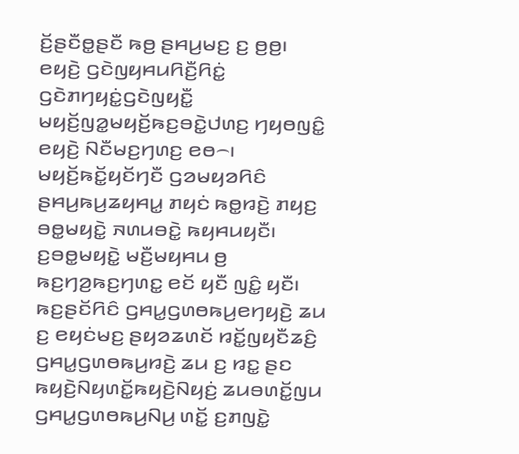ꤢꤩ꤬ꤔꤢꤪꤥ꤭ꤔꤢꤪ ꤒꤥ꤬ ꤔꤌꤣ꤬ꤗꤢ꤬ ꤢ꤬ ꤥ꤬ꤥ꤬꤯
ꤕꤟꤢꤧ꤬ ꤞꤢꤧꤜꤟꤌꤣꤖꤢꤪ꤬ꤖꤢꤦ꤭ ꤞꤢꤧꤊꤚꤟꤢꤦ꤭ꤞꤢꤧꤜꤟꤢꤪ꤭ ꤗꤟꤢꤩ꤬ꤜꤤ꤭ꤗꤟꤢꤩ꤬ꤒꤢ꤬ꤋꤢꤧ꤭ꤓꤛꤢ꤬ ꤚꤟꤥꤜꤢꤨ꤭ ꤕꤟꤢꤧ꤬ ꤡꤢꤪꤗꤢ꤬ꤚꤛꤢ꤬ ꤕꤥ꤮꤯ ꤗꤟꤢꤩ꤬ꤒꤢꤩ꤭ꤟꤢꤩꤚꤢꤪ ꤞꤤꤗꤟꤤꤖꤢꤨ ꤔꤌꤣ꤬ꤒꤣ꤬ꤘꤟꤌꤣ꤭ ꤊꤟꤢꤦ ꤒꤥ꤭ꤙꤢꤧ꤬ ꤊꤟꤢ꤬ ꤋꤥ꤭ꤗꤟꤢꤧ꤭ ꤏꤛꤣꤋꤢꤧ꤭ ꤒꤟꤌꤣꤟꤢꤪ꤯ ꤢ꤬ꤋꤥ꤭ꤗꤟꤢꤧ꤭ ꤗꤢꤪ꤬ꤗꤟꤌꤣ ꤥ꤬ ꤒꤢ꤬ꤚꤤ꤬ꤒꤢ꤬ꤚꤛꤢ꤭ ꤕꤢꤩ ꤟꤢꤪ ꤜꤢꤨ꤭ ꤟꤢꤪ꤯
ꤒꤢ꤬ꤔꤢꤩꤖꤢꤨ ꤞꤌꤣ꤭ꤞꤛꤥꤒꤣ꤬ꤕꤚꤟꤢꤧ꤬ ꤘꤣ ꤢ꤬ ꤕꤟꤢꤦꤗꤢ꤬ ꤔꤟꤤꤘꤛꤢꤩ ꤙꤢꤩ꤭ꤜꤟꤢꤪꤘꤢꤨ꤬ ꤞꤌꤣ꤭ꤞꤛꤥꤒꤣ꤬ꤙꤢꤧ꤬ ꤘꤣ ꤢ꤬ ꤙꤢ꤭ ꤔꤢ ꤒꤟꤢꤧ꤬ꤡꤟꤛꤢꤩ꤭ꤒꤟꤢꤧ꤬ꤡꤟꤢꤦ꤬ ꤘꤣꤋꤛꤢꤩ꤭ꤜꤣ ꤞꤌꤣ꤭ꤞꤛꤥꤒꤣ꤬ꤡꤣ꤬ ꤛꤢꤩ꤭ ꤢ꤬ꤊꤜꤢꤧ꤭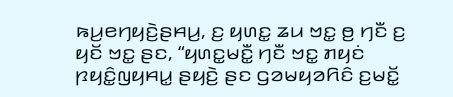ꤒꤣ꤬ꤕꤚꤟꤢꤧ꤬ꤔꤌꤣ꤬, ꤢ꤬ ꤟꤛꤢ꤭ ꤘꤣ ꤠꤢ꤭ ꤥ꤬ ꤚꤢꤪ ꤢ꤬ ꤟꤢꤩ ꤠꤢ꤭ ꤔꤢ, “ꤟꤛꤢ꤭ꤗꤢꤪ꤭ ꤚꤢꤪ ꤠꤢ꤭ ꤊꤟꤢꤦ ꤐꤟꤢꤨ꤭ꤜꤟꤌꤣ꤭ ꤔꤟꤢꤧ꤬ ꤔꤢ ꤞꤤꤗꤟꤤꤖꤢꤨ ꤢ꤬ꤗꤢꤩ꤭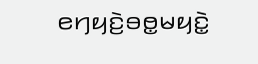ꤕꤚꤟꤢꤧ꤬ꤋꤥ꤭ꤗꤟꤢꤧ꤭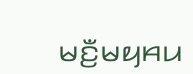ꤗꤢꤪ꤬ꤗꤟꤌꤣ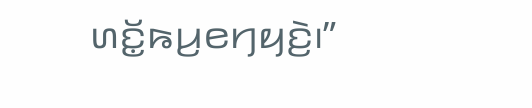ꤛꤢꤩ꤭ꤒꤣ꤬ꤕꤚꤟꤢꤧ꤬꤯”